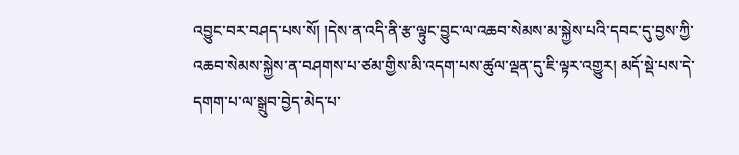འབྱུང་བར་བཤད་པས་སོ། །དེས་ན་འདི་ནི་རྩ་ལྟུང་བྱུང་ལ་འཆབ་སེམས་མ་སྐྱེས་པའི་དབང་དུ་བྱས་ཀྱི་འཆབ་སེམས་སྐྱེས་ན་བཤགས་པ་ཙམ་གྱིས་མི་འདག་པས་ཚུལ་ལྡན་དུ་ཇི་ལྟར་འགྱུར། མདོ་སྡེ་པས་དེ་དགག་པ་ལ་སྒྲུབ་བྱེད་མེད་པ་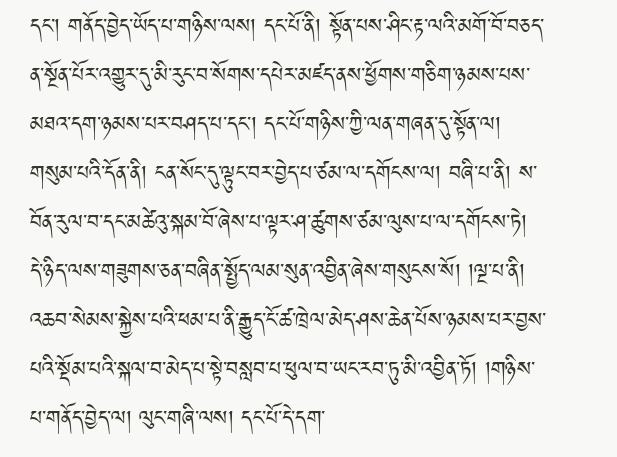དང་། གནོད་བྱེད་ཡོད་པ་གཉིས་ལས། དང་པོ་ནི། སྟོན་པས་ཤིང་རྟ་ལའི་མགོ་བོ་བཅད་ན་སྔོན་པོར་འགྱུར་དུ་མི་རུང་བ་སོགས་དཔེར་མཛད་ནས་ཕྱོགས་གཅིག་ཉམས་པས་མཐའ་དག་ཉམས་པར་བཤད་པ་དང་། དང་པོ་གཉིས་ཀྱི་ལན་གཞན་དུ་སྟོན་ལ། གསུམ་པའི་དོན་ནི། ངན་སོང་དུ་ལྟུང་བར་བྱེད་པ་ཙམ་ལ་དགོངས་ལ། བཞི་པ་ནི། ས་བོན་རུལ་བ་དང་མཚེའུ་སྐམ་བོ་ཞེས་པ་ལྟར་ཤ་ཚུགས་ཙམ་ལུས་པ་ལ་དགོངས་ཏེ། དེ་ཉིད་ལས་གཟུགས་ཅན་བཞིན་སྤྱོད་ལམ་སུན་འབྱིན་ཞེས་གསུངས་སོ། །ལྔ་པ་ནི། འཆབ་སེམས་སྐྱེས་པའི་ཕམ་པ་ནི་རྒྱུད་ངོ་ཚ་ཁྲེལ་མེད་ཤས་ཆེན་པོས་ཉམས་པར་བྱས་པའི་སྡོམ་པའི་སྐལ་བ་མེད་པ་སྟེ་བསླབ་པ་ཕུལ་བ་ཡང་རབ་ཏུ་མི་འབྱིན་ཏོ། །གཉིས་པ་གནོད་བྱེད་ལ། ལུང་གཞི་ལས། དང་པོ་དེ་དག་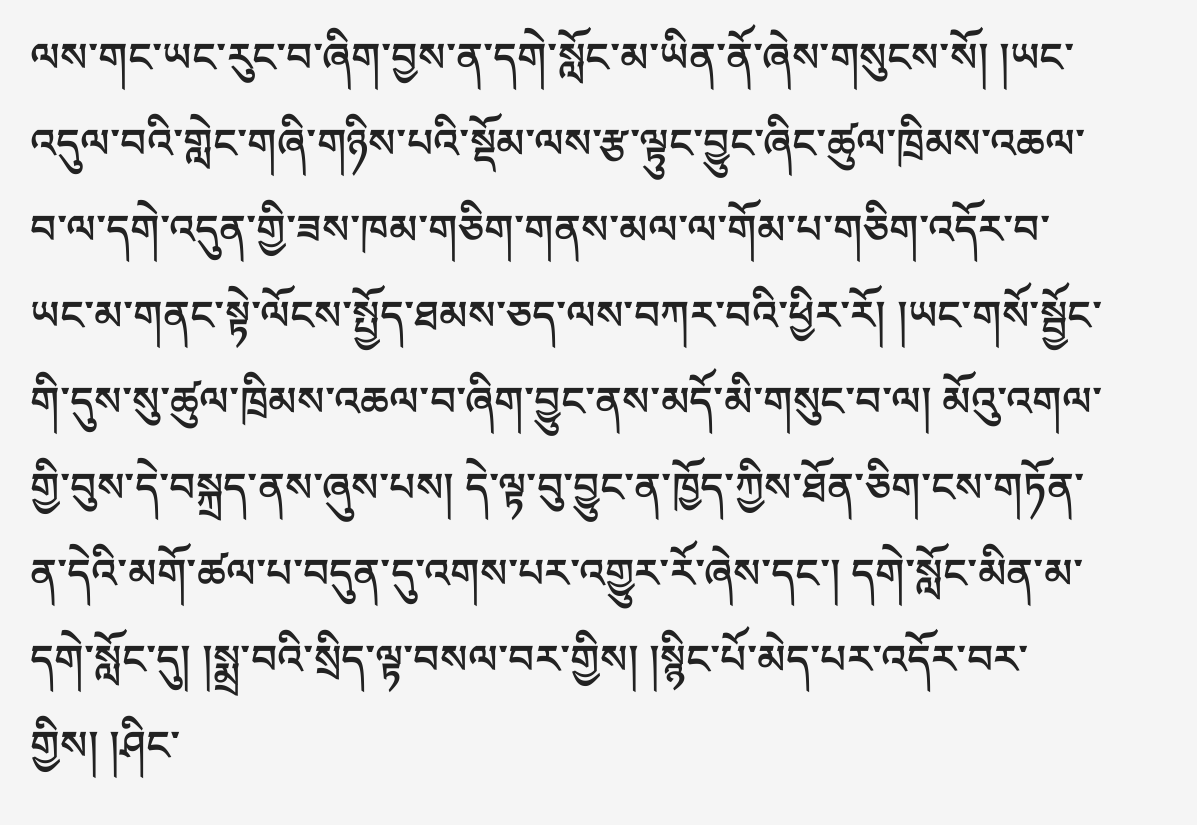ལས་གང་ཡང་རུང་བ་ཞིག་བྱས་ན་དགེ་སློང་མ་ཡིན་ནོ་ཞེས་གསུངས་སོ། །ཡང་འདུལ་བའི་གླེང་གཞི་གཉིས་པའི་སྡོམ་ལས་རྩ་ལྟུང་བྱུང་ཞིང་ཚུལ་ཁྲིམས་འཆལ་བ་ལ་དགེ་འདུན་གྱི་ཟས་ཁམ་གཅིག་གནས་མལ་ལ་གོམ་པ་གཅིག་འདོར་བ་ཡང་མ་གནང་སྟེ་ལོངས་སྤྱོད་ཐམས་ཅད་ལས་བཀར་བའི་ཕྱིར་རོ། །ཡང་གསོ་སྦྱོང་གི་དུས་སུ་ཚུལ་ཁྲིམས་འཆལ་བ་ཞིག་བྱུང་ནས་མདོ་མི་གསུང་བ་ལ། མོའུ་འགལ་གྱི་བུས་དེ་བསྐྲད་ནས་ཞུས་པས། དེ་ལྟ་བུ་བྱུང་ན་ཁྱོད་ཀྱིས་ཐོན་ཅིག་ངས་གཏོན་ན་དེའི་མགོ་ཚལ་པ་བདུན་དུ་འགས་པར་འགྱུར་རོ་ཞེས་དང་། དགེ་སློང་མིན་མ་དགེ་སློང་དུ། །སྨྲ་བའི་སྲིད་ལྟ་བསལ་བར་གྱིས། །སྙིང་པོ་མེད་པར་འདོར་བར་གྱིས། །ཤིང་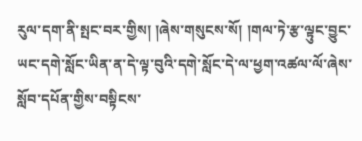རུལ་དག་ནི་སྤང་བར་གྱིས། །ཞེས་གསུངས་སོ། །གལ་ཏེ་རྩ་ལྟུང་བྱུང་ཡང་དགེ་སློང་ཡིན་ན་དེ་ལྟ་བུའི་དགེ་སློང་དེ་ལ་ཕྱག་འཚལ་ལོ་ཞེས་སློབ་དཔོན་གྱིས་བསྟིངས་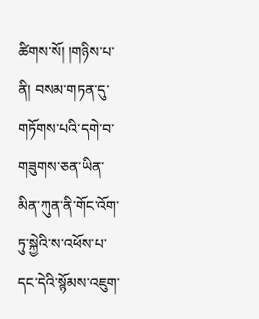ཚིགས་སོ། །གཉིས་པ་ནི། བསམ་གཏན་དུ་གཏོགས་པའི་དགེ་བ་གཟུགས་ཅན་ཡིན་མིན་ཀུན་ནི་གོང་འོག་ཏུ་སྐྱེའི་ས་འཕོས་པ་དང་དེའི་སྙོམས་འཇུག་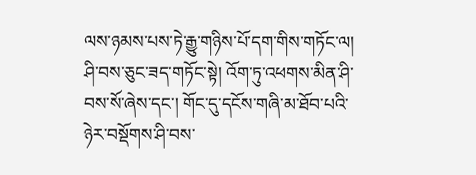ལས་ཉམས་པས་ཏེ་རྒྱུ་གཉིས་པོ་དག་གིས་གཏོང་ལ། ཤི་བས་ཅུང་ཟད་གཏོང་སྟེ། འོག་ཏུ་འཕགས་མིན་ཤི་བས་སོ་ཞེས་དང་། གོང་དུ་དངོས་གཞི་མ་ཐོབ་པའི་ཉེར་བསྡོགས་ཤི་བས་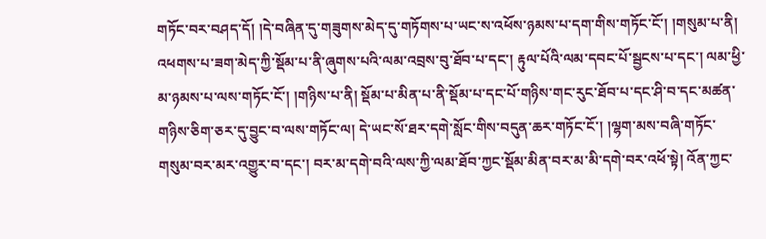གཏོང་བར་བཤད་དོ། །དེ་བཞིན་དུ་གཟུགས་མེད་དུ་གཏོགས་པ་ཡང་ས་འཕོས་ཉམས་པ་དག་གིས་གཏོང་ངོ་། །གསུམ་པ་ནི། འཕགས་པ་ཟག་མེད་ཀྱི་སྡོམ་པ་ནི་ཞུགས་པའི་ལམ་འབྲས་བུ་ཐོབ་པ་དང་། རྟུལ་པོའི་ལམ་དབང་པོ་སྦྱངས་པ་དང་། ལམ་ཕྱི་མ་ཉམས་པ་ལས་གཏོང་ངོ་། །གཉིས་པ་ནི། སྡོམ་པ་མིན་པ་ནི་སྡོམ་པ་དང་པོ་གཉིས་གང་རུང་ཐོབ་པ་དང་ཤི་བ་དང་མཚན་གཉིས་ཅིག་ཅར་དུ་བྱུང་བ་ལས་གཏོང་ལ། དེ་ཡང་སོ་ཐར་དགེ་སློང་གིས་བདུན་ཆར་གཏོང་ངོ་། །ལྷག་མས་བཞི་གཏོང་གསུམ་བར་མར་འགྱུར་བ་དང་། བར་མ་དགེ་བའི་ལས་ཀྱི་ལམ་ཐོབ་ཀྱང་སྡོམ་མིན་བར་མ་མི་དགེ་བར་འཕོ་སྟེ། འོན་ཀྱང་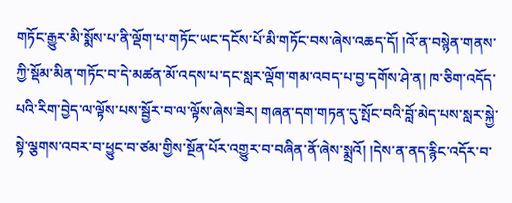གཏོང་རྒྱུར་མི་སྨོས་པ་ནི་ལྡོག་པ་གཏོང་ཡང་དངོས་པོ་མི་གཏོང་བས་ཞེས་འཆད་དོ། །འོ་ན་བསྙེན་གནས་ཀྱི་སྡོམ་མིན་གཏོང་བ་དེ་མཚན་མོ་འདས་པ་དང་སླར་ལྡོག་གམ་འབད་པ་བྱ་དགོས་ཤེ་ན། ཁ་ཅིག་འདོད་པའི་རིག་བྱེད་ལ་ལྟོས་པས་སྦྱོར་བ་ལ་ལྟོས་ཞེས་ཟེར། གཞན་དག་གཏན་དུ་སྤོང་བའི་བློ་མེད་པས་སླར་སྐྱེ་སྟེ་ལྕགས་འབར་བ་ཕྱུང་བ་ཙམ་གྱིས་སྔོན་པོར་འགྱུར་བ་བཞིན་ནོ་ཞེས་སྨྲའོ། །དེས་ན་ནད་རྙིང་འདོར་བ་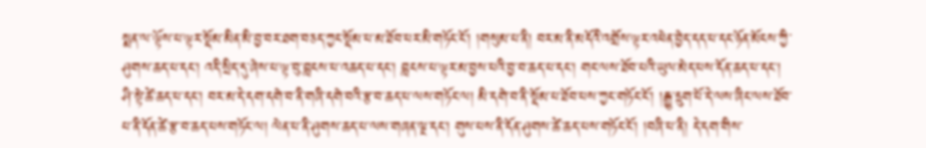སྨན་ལ་ལྟོས་པ་ལྟར་སྡོམ་མིན་མི་བྱ་བར་ཐག་བཅད་ཀྱང་སྡོམ་པ་མ་ཐོབ་པར་མི་གཏོང་ངོ་། །གསུམ་པ་ནི། བར་མ་ནི་མདོའི་འགྲོས་ལྟར་འཕེན་བྱེད་དད་པ་དང་ཉོན་མོངས་ཀྱི་ཤུགས་ཆད་པ་དང་། འདི་སྲིད་དུ་ཞེས་པ་ལྟ་བུ་བླངས་པ་འཆད་པ་དང་། བླངས་པ་ལྟར་མ་བྱས་པའི་བྱ་བ་ཆད་པ་དང་། གང་ལས་ཐོབ་པའི་ཡུལ་མེད་པས་དོན་ཆད་པ་དང་། ཤི་སྟེ་ཚེ་ཆད་པ་དང་། བར་མ་དེ་དག་དགེ་བ་ནི་གཞི་དགེ་བའི་རྩ་བ་ཆད་པ་ལས་གཏོང་ལ། མི་དགེ་བ་ནི་སྡོམ་པ་ཐོབ་པས་ཀྱང་གཏོང་ངོ་། །རྒྱུ་དྲུག་པོ་དེ་ལས་ཞིང་ལས་ཐོབ་པ་ནི་དོན་ཚེ་རྩ་བ་ཆད་པས་གཏོང་ལ། ལེན་པ་ནི་ཤུགས་ཆད་པ་ལས་གཞན་ལྔ་དང་། གུས་པས་ནི་དོན་ཤུགས་ཚེ་ཆད་པས་གཏོང་ངོ་། །བཞི་པ་ནི། དེ་དག་གིས་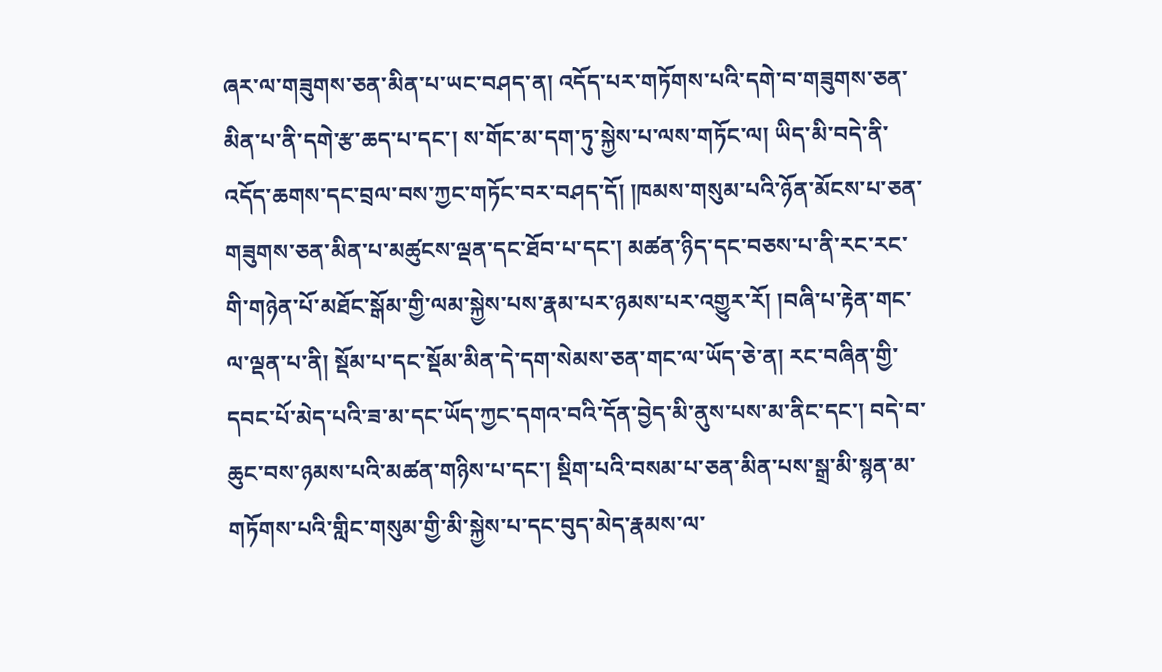ཞར་ལ་གཟུགས་ཅན་མིན་པ་ཡང་བཤད་ན། འདོད་པར་གཏོགས་པའི་དགེ་བ་གཟུགས་ཅན་མིན་པ་ནི་དགེ་རྩ་ཆད་པ་དང་། ས་གོང་མ་དག་ཏུ་སྐྱེས་པ་ལས་གཏོང་ལ། ཡིད་མི་བདེ་ནི་འདོད་ཆགས་དང་བྲལ་བས་ཀྱང་གཏོང་བར་བཤད་དོ། །ཁམས་གསུམ་པའི་ཉོན་མོངས་པ་ཅན་གཟུགས་ཅན་མིན་པ་མཚུངས་ལྡན་དང་ཐོབ་པ་དང་། མཚན་ཉིད་དང་བཅས་པ་ནི་རང་རང་གི་གཉེན་པོ་མཐོང་སྒོམ་གྱི་ལམ་སྐྱེས་པས་རྣམ་པར་ཉམས་པར་འགྱུར་རོ། །བཞི་པ་རྟེན་གང་ལ་ལྡན་པ་ནི། སྡོམ་པ་དང་སྡོམ་མིན་དེ་དག་སེམས་ཅན་གང་ལ་ཡོད་ཅེ་ན། རང་བཞིན་གྱི་དབང་པོ་མེད་པའི་ཟ་མ་དང་ཡོད་ཀྱང་དགའ་བའི་དོན་བྱེད་མི་ནུས་པས་མ་ནིང་དང་། བདེ་བ་ཆུང་བས་ཉམས་པའི་མཚན་གཉིས་པ་དང་། སྡིག་པའི་བསམ་པ་ཅན་མིན་པས་སྒྲ་མི་སྙན་མ་གཏོགས་པའི་གླིང་གསུམ་གྱི་མི་སྐྱེས་པ་དང་བུད་མེད་རྣམས་ལ་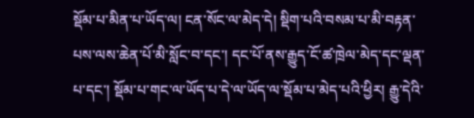སྡོམ་པ་མིན་པ་ཡོད་ལ། ངན་སོང་ལ་མེད་དེ། སྡིག་པའི་བསམ་པ་མི་བརྟན་པས་ལས་ཆེན་པོ་མི་སློང་བ་དང་། དང་པོ་ནས་རྒྱུད་ངོ་ཚ་ཁྲེལ་མེད་དང་ལྡན་པ་དང་། སྡོམ་པ་གང་ལ་ཡོད་པ་དེ་ལ་ཡོད་ལ་སྡོམ་པ་མེད་པའི་ཕྱིར། རྒྱུ་དེའི་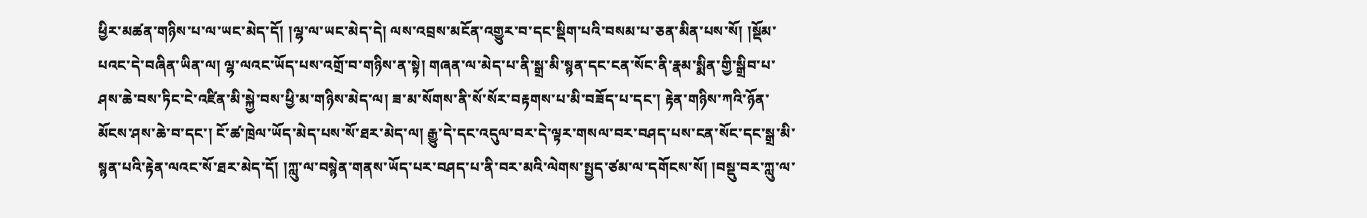ཕྱིར་མཚན་གཉིས་པ་ལ་ཡང་མེད་དོ། །ལྷ་ལ་ཡང་མེད་དེ། ལས་འབྲས་མངོན་འགྱུར་བ་དང་སྡིག་པའི་བསམ་པ་ཅན་མིན་པས་སོ། །སྡོམ་པའང་དེ་བཞིན་ཡིན་ལ། ལྷ་ལའང་ཡོད་པས་འགྲོ་བ་གཉིས་ན་སྟེ། གཞན་ལ་མེད་པ་ནི་སྒྲ་མི་སྙན་དང་ངན་སོང་ནི་རྣམ་སྨིན་གྱི་སྒྲིབ་པ་ཤས་ཆེ་བས་ཏིང་ངེ་འཛིན་མི་སྐྱེ་བས་ཕྱི་མ་གཉིས་མེད་ལ། ཟ་མ་སོགས་ནི་སོ་སོར་བརྟགས་པ་མི་བཟོད་པ་དང་། རྟེན་གཉིས་ཀའི་ཉོན་མོངས་ཤས་ཆེ་བ་དང་། ངོ་ཚ་ཁྲེལ་ཡོད་མེད་པས་སོ་ཐར་མེད་ལ། རྒྱུ་དེ་དང་འདུལ་བར་དེ་ལྟར་གསལ་བར་བཤད་པས་ངན་སོང་དང་སྒྲ་མི་སྙན་པའི་རྟེན་ལའང་སོ་ཐར་མེད་དོ། །ཀླུ་ལ་བསྙེན་གནས་ཡོད་པར་བཤད་པ་ནི་བར་མའི་ལེགས་སྤྱད་ཙམ་ལ་དགོངས་སོ། །བསྡུ་བར་ཀླུ་ལ་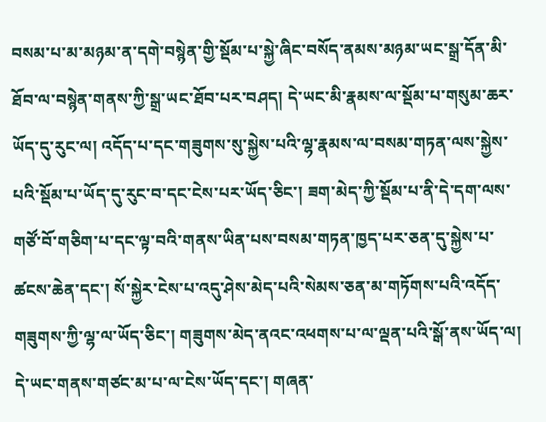བསམ་པ་མ་མཉམ་ན་དགེ་བསྙེན་གྱི་སྡོམ་པ་སྐྱེ་ཞིང་བསོད་ནམས་མཉམ་ཡང་སྒྲ་དོན་མི་ཐོབ་ལ་བསྙེན་གནས་ཀྱི་སྒྲ་ཡང་ཐོབ་པར་བཤད། དེ་ཡང་མི་རྣམས་ལ་སྡོམ་པ་གསུམ་ཆར་ཡོད་དུ་རུང་ལ། འདོད་པ་དང་གཟུགས་སུ་སྐྱེས་པའི་ལྷ་རྣམས་ལ་བསམ་གཏན་ལས་སྐྱེས་པའི་སྡོམ་པ་ཡོད་དུ་རུང་བ་དང་ངེས་པར་ཡོད་ཅིང་། ཟག་མེད་ཀྱི་སྡོམ་པ་ནི་དེ་དག་ལས་གཙོ་བོ་གཅིག་པ་དང་ལྟ་བའི་གནས་ཡིན་པས་བསམ་གཏན་ཁྱད་པར་ཅན་དུ་སྐྱེས་པ་ཚངས་ཆེན་དང་། སོ་སྐྱེར་ངེས་པ་འདུ་ཤེས་མེད་པའི་སེམས་ཅན་མ་གཏོགས་པའི་འདོད་གཟུགས་ཀྱི་ལྷ་ལ་ཡོད་ཅིང་། གཟུགས་མེད་ནའང་འཕགས་པ་ལ་ལྡན་པའི་སྒོ་ནས་ཡོད་ལ། དེ་ཡང་གནས་གཙང་མ་པ་ལ་ངེས་ཡོད་དང་། གཞན་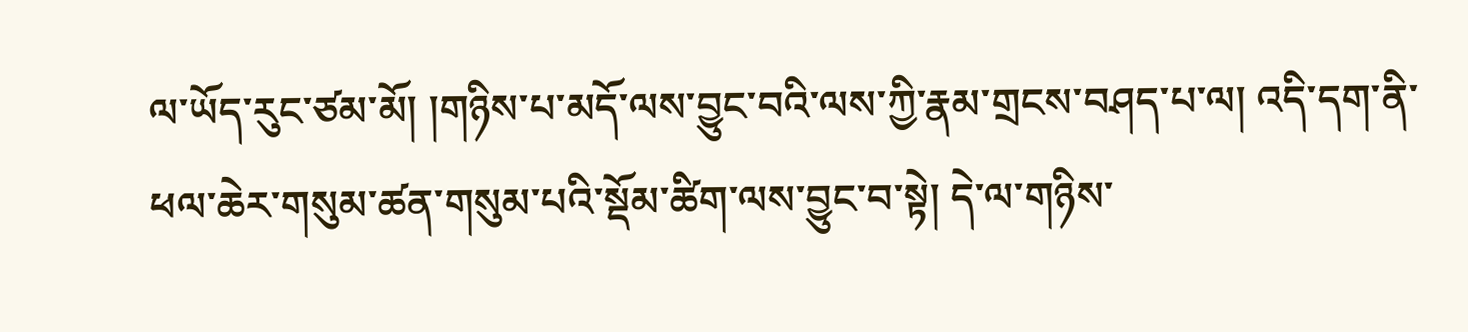ལ་ཡོད་རུང་ཙམ་མོ། །གཉིས་པ་མདོ་ལས་བྱུང་བའི་ལས་ཀྱི་རྣམ་གྲངས་བཤད་པ་ལ། འདི་དག་ནི་ཕལ་ཆེར་གསུམ་ཚན་གསུམ་པའི་སྡོམ་ཚིག་ལས་བྱུང་བ་སྟེ། དེ་ལ་གཉིས་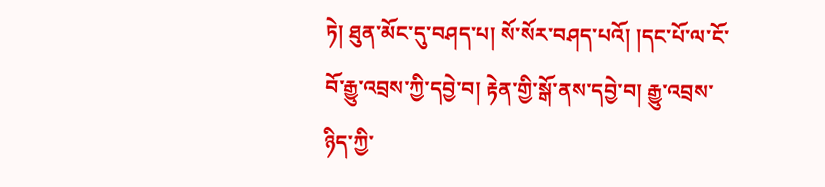ཏེ། ཐུན་མོང་དུ་བཤད་པ། སོ་སོར་བཤད་པའོ། །དང་པོ་ལ་ངོ་བོ་རྒྱུ་འབྲས་ཀྱི་དབྱེ་བ། རྟེན་གྱི་སྒོ་ནས་དབྱེ་བ། རྒྱུ་འབྲས་ཉིད་ཀྱི་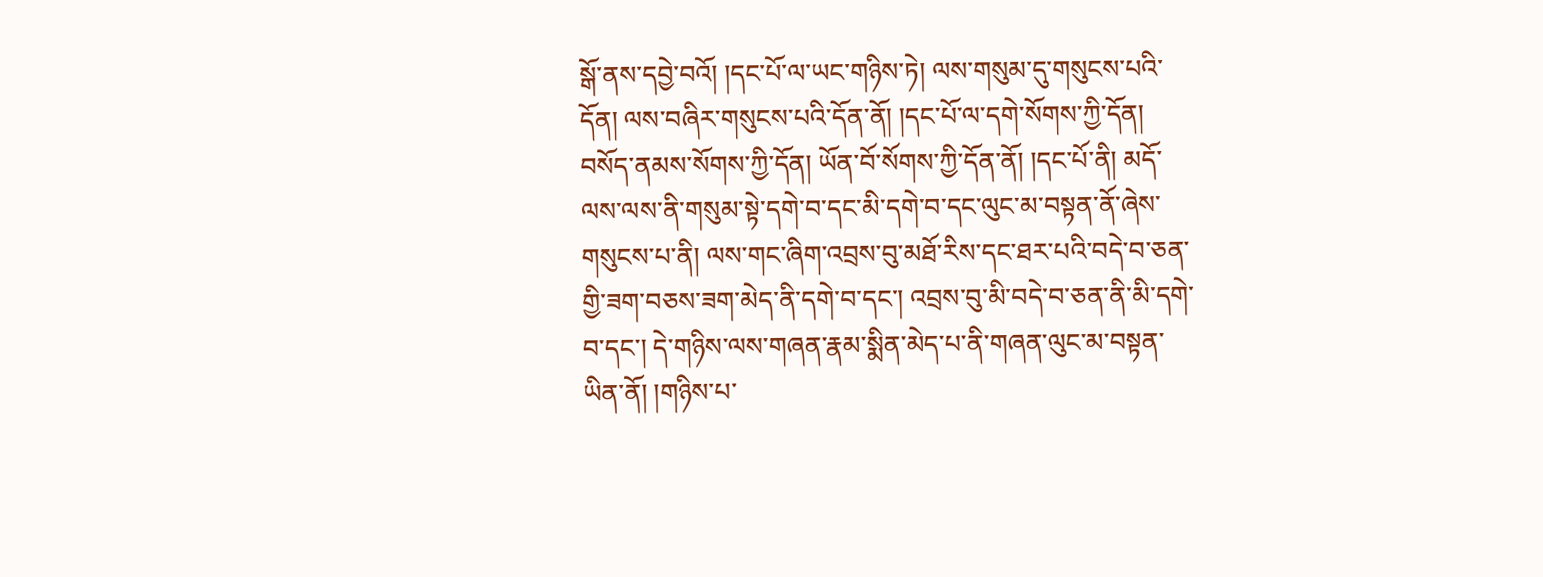སྒོ་ནས་དབྱེ་བའོ། །དང་པོ་ལ་ཡང་གཉིས་ཏེ། ལས་གསུམ་དུ་གསུངས་པའི་དོན། ལས་བཞིར་གསུངས་པའི་དོན་ནོ། །དང་པོ་ལ་དགེ་སོགས་ཀྱི་དོན། བསོད་ནམས་སོགས་ཀྱི་དོན། ཡོན་བོ་སོགས་ཀྱི་དོན་ནོ། །དང་པོ་ནི། མདོ་ལས་ལས་ནི་གསུམ་སྟེ་དགེ་བ་དང་མི་དགེ་བ་དང་ལུང་མ་བསྟན་ནོ་ཞེས་གསུངས་པ་ནི། ལས་གང་ཞིག་འབྲས་བུ་མཐོ་རིས་དང་ཐར་པའི་བདེ་བ་ཅན་གྱི་ཟག་བཅས་ཟག་མེད་ནི་དགེ་བ་དང་། འབྲས་བུ་མི་བདེ་བ་ཅན་ནི་མི་དགེ་བ་དང་། དེ་གཉིས་ལས་གཞན་རྣམ་སྨིན་མེད་པ་ནི་གཞན་ལུང་མ་བསྟན་ཡིན་ནོ། །གཉིས་པ་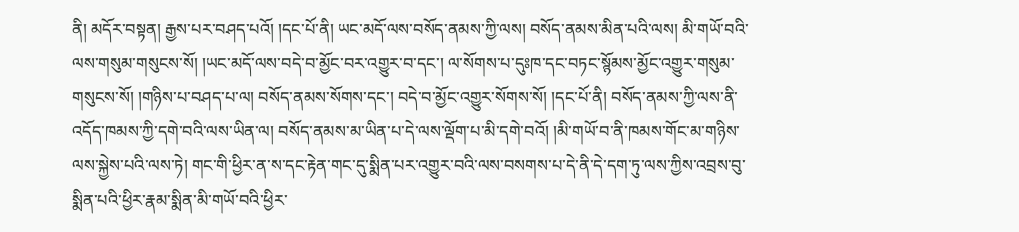ནི། མདོར་བསྟན། རྒྱས་པར་བཤད་པའོ། །དང་པོ་ནི། ཡང་མདོ་ལས་བསོད་ནམས་ཀྱི་ལས། བསོད་ནམས་མིན་པའི་ལས། མི་གཡོ་བའི་ལས་གསུམ་གསུངས་སོ། །ཡང་མདོ་ལས་བདེ་བ་མྱོང་བར་འགྱུར་བ་དང་། ལ་སོགས་པ་དུཿཁ་དང་བཏང་སྙོམས་མྱོང་འགྱུར་གསུམ་གསུངས་སོ། །གཉིས་པ་བཤད་པ་ལ། བསོད་ནམས་སོགས་དང་། བདེ་བ་མྱོང་འགྱུར་སོགས་སོ། །དང་པོ་ནི། བསོད་ནམས་ཀྱི་ལས་ནི་འདོད་ཁམས་ཀྱི་དགེ་བའི་ལས་ཡིན་ལ། བསོད་ནམས་མ་ཡིན་པ་དེ་ལས་ལྡོག་པ་མི་དགེ་བའོ། །མི་གཡོ་བ་ནི་ཁམས་གོང་མ་གཉིས་ལས་སྐྱེས་པའི་ལས་ཏེ། གང་གི་ཕྱིར་ན་ས་དང་རྟེན་གང་དུ་སྨིན་པར་འགྱུར་བའི་ལས་བསགས་པ་དེ་ནི་དེ་དག་ཏུ་ལས་ཀྱིས་འབྲས་བུ་སྨིན་པའི་ཕྱིར་རྣམ་སྨིན་མི་གཡོ་བའི་ཕྱིར་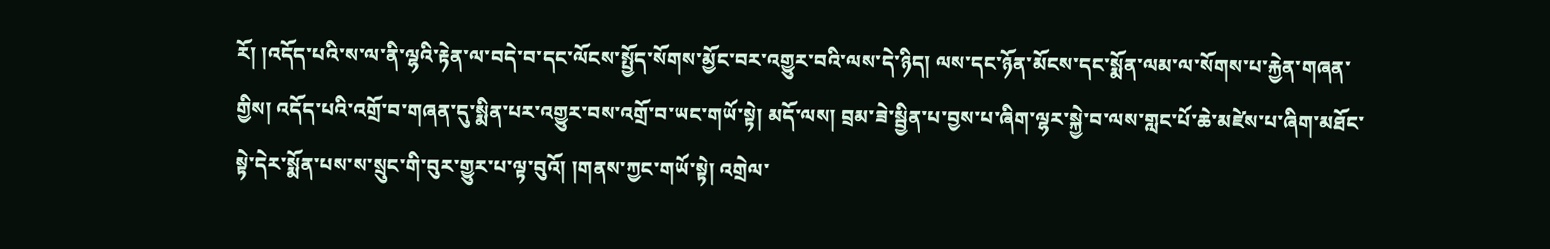རོ། །འདོད་པའི་ས་ལ་ནི་ལྷའི་རྟེན་ལ་བདེ་བ་དང་ལོངས་སྤྱོད་སོགས་མྱོང་བར་འགྱུར་བའི་ལས་དེ་ཉིད། ལས་དང་ཉོན་མོངས་དང་སྨོན་ལམ་ལ་སོགས་པ་རྐྱེན་གཞན་གྱིས། འདོད་པའི་འགྲོ་བ་གཞན་དུ་སྨིན་པར་འགྱུར་བས་འགྲོ་བ་ཡང་གཡོ་སྟེ། མདོ་ལས། བྲམ་ཟེ་སྦྱིན་པ་བྱས་པ་ཞིག་ལྷར་སྐྱེ་བ་ལས་གླང་པོ་ཆེ་མཛེས་པ་ཞིག་མཐོང་སྟེ་དེར་སྨོན་པས་ས་སྲུང་གི་བུར་གྱུར་པ་ལྟ་བུའོ། །གནས་ཀྱང་གཡོ་སྟེ། འགྲེལ་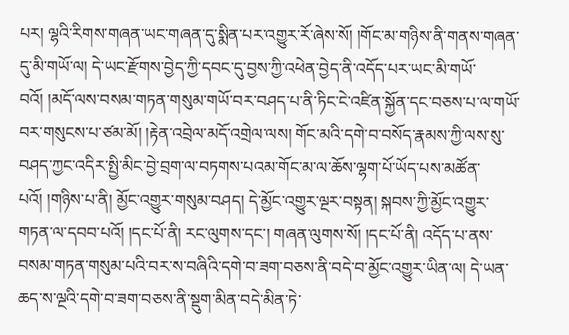པར། ལྷའི་རིགས་གཞན་ཡང་གཞན་དུ་སྨིན་པར་འགྱུར་རོ་ཞེས་སོ། །གོང་མ་གཉིས་ནི་གནས་གཞན་དུ་མི་གཡོ་ལ། དེ་ཡང་རྫོགས་བྱེད་ཀྱི་དབང་དུ་བྱས་ཀྱི་འཕེན་བྱེད་ནི་འདོད་པར་ཡང་མི་གཡོ་བའོ། །མདོ་ལས་བསམ་གཏན་གསུམ་གཡོ་བར་བཤད་པ་ནི་ཏིང་ངེ་འཛིན་སྐྱོན་དང་བཅས་པ་ལ་གཡོ་བར་གསུངས་པ་ཙམ་མོ། །རྟེན་འབྲེལ་མདོ་འགྲེལ་ལས། གོང་མའི་དགེ་བ་བསོད་རྣམས་ཀྱི་ལས་སུ་བཤད་ཀྱང་འདིར་སྤྱི་མིང་བྱེ་བྲག་ལ་བཏགས་པའམ་གོང་མ་ལ་ཆོས་ལྷག་པོ་ཡོད་པས་མཚོན་པའོ། །གཉིས་པ་ནི། མྱོང་འགྱུར་གསུམ་བཤད། དེ་མྱོང་འགྱུར་ལྔར་བསྟན། སྐབས་ཀྱི་མྱོང་འགྱུར་གཏན་ལ་དབབ་པའོ། །དང་པོ་ནི། རང་ལུགས་དང་། གཞན་ལུགས་སོ། །དང་པོ་ནི། འདོད་པ་ནས་བསམ་གཏན་གསུམ་པའི་བར་ས་བཞིའི་དགེ་བ་ཟག་བཅས་ནི་བདེ་བ་མྱོང་འགྱུར་ཡིན་ལ། དེ་ཡན་ཆད་ས་ལྔའི་དགེ་བ་ཟག་བཅས་ནི་སྡུག་མིན་བདེ་མིན་ཏེ་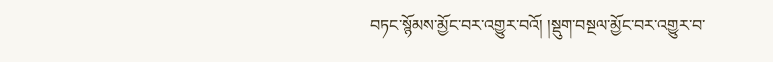བཏང་སྙོམས་མྱོང་བར་འགྱུར་བའོ། །སྡུག་བསྔལ་མྱོང་བར་འགྱུར་བ་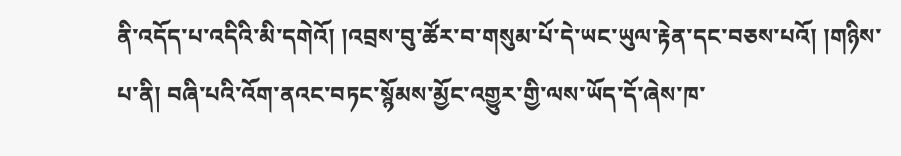ནི་འདོད་པ་འདིའི་མི་དགེའོ། །འབྲས་བུ་ཚོར་བ་གསུམ་པོ་དེ་ཡང་ཡུལ་རྟེན་དང་བཅས་པའོ། །གཉིས་པ་ནི། བཞི་པའི་འོག་ནའང་བཏང་སྙོམས་མྱོང་འགྱུར་གྱི་ལས་ཡོད་དོ་ཞེས་ཁ་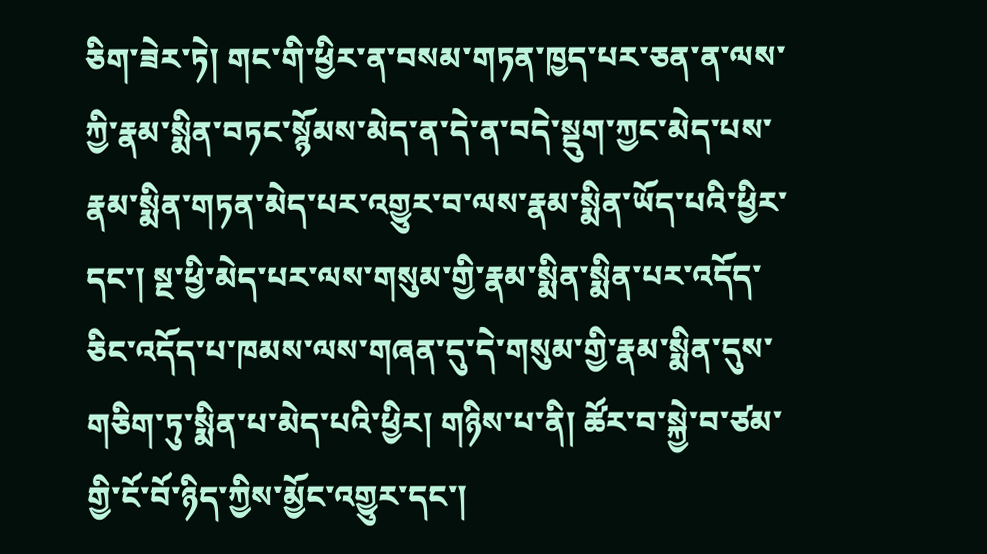ཅིག་ཟེར་ཏེ། གང་གི་ཕྱིར་ན་བསམ་གཏན་ཁྱད་པར་ཅན་ན་ལས་ཀྱི་རྣམ་སྨིན་བཏང་སྙོམས་མེད་ན་དེ་ན་བདེ་སྡུག་ཀྱང་མེད་པས་རྣམ་སྨིན་གཏན་མེད་པར་འགྱུར་བ་ལས་རྣམ་སྨིན་ཡོད་པའི་ཕྱིར་དང་། སྔ་ཕྱི་མེད་པར་ལས་གསུམ་གྱི་རྣམ་སྨིན་སྨིན་པར་འདོད་ཅིང་འདོད་པ་ཁམས་ལས་གཞན་དུ་དེ་གསུམ་གྱི་རྣམ་སྨིན་དུས་གཅིག་ཏུ་སྨིན་པ་མེད་པའི་ཕྱིར། གཉིས་པ་ནི། ཚོར་བ་སྐྱེ་བ་ཙམ་གྱི་ངོ་བོ་ཉིད་ཀྱིས་མྱོང་འགྱུར་དང་།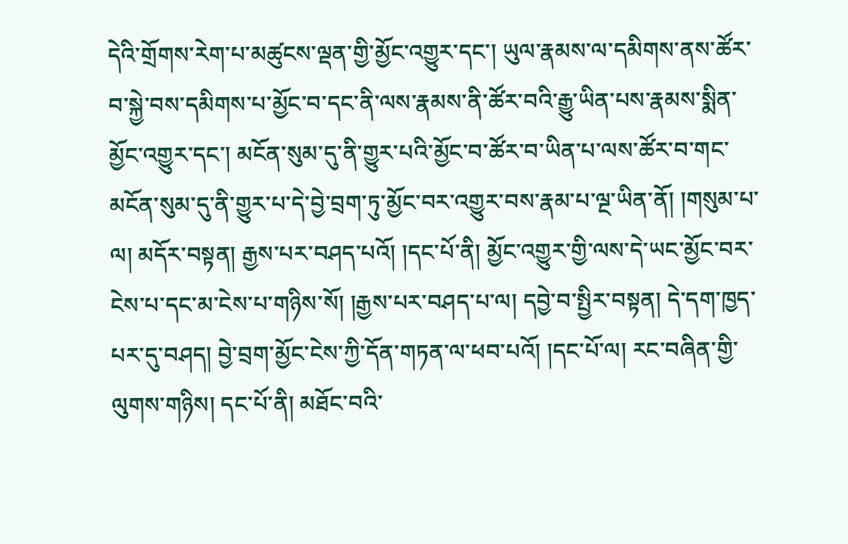དེའི་གྲོགས་རེག་པ་མཚུངས་ལྡན་གྱི་མྱོང་འགྱུར་དང་། ཡུལ་རྣམས་ལ་དམིགས་ནས་ཚོར་བ་སྐྱེ་བས་དམིགས་པ་མྱོང་བ་དང་ནི་ལས་རྣམས་ནི་ཚོར་བའི་རྒྱུ་ཡིན་པས་རྣམས་སྨིན་མྱོང་འགྱུར་དང་། མངོན་སུམ་དུ་ནི་གྱུར་པའི་མྱོང་བ་ཚོར་བ་ཡིན་པ་ལས་ཚོར་བ་གང་མངོན་སུམ་དུ་ནི་གྱུར་པ་དེ་བྱེ་བྲག་ཏུ་མྱོང་བར་འགྱུར་བས་རྣམ་པ་ལྔ་ཡིན་ནོ། །གསུམ་པ་ལ། མདོར་བསྟན། རྒྱས་པར་བཤད་པའོ། །དང་པོ་ནི། མྱོང་འགྱུར་གྱི་ལས་དེ་ཡང་མྱོང་བར་ངེས་པ་དང་མ་ངེས་པ་གཉིས་སོ། །རྒྱས་པར་བཤད་པ་ལ། དབྱེ་བ་སྤྱིར་བསྟན། དེ་དག་ཁྱད་པར་དུ་བཤད། བྱེ་བྲག་མྱོང་ངེས་ཀྱི་དོན་གཏན་ལ་ཕབ་པའོ། །དང་པོ་ལ། རང་བཞིན་གྱི་ལུགས་གཉིས། དང་པོ་ནི། མཐོང་བའི་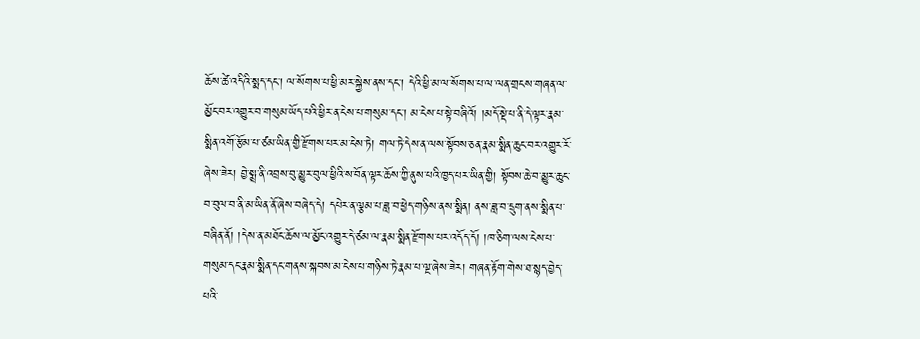ཆོས་ཚེ་འདིའི་སྨད་དང་། ལ་སོགས་པ་ཕྱི་མར་སྐྱེས་ནས་དང་། དེའི་ཕྱི་མ་ལ་སོགས་པ་ལ་ལན་གྲངས་གཞན་ལ་མྱོང་བར་འགྱུར་བ་གསུམ་ཡོད་པའི་ཕྱིར་ན་ངེས་པ་གསུམ་དང་། མ་ངེས་པ་སྟེ་བཞིའོ། །མདོ་སྡེ་པ་ནི་དེ་ལྟར་རྣམ་སྨིན་འགོ་རྩོམ་པ་ཙམ་ཡིན་གྱི་རྫོགས་པར་མ་ངེས་ཏེ། གལ་ཏེ་དེས་ན་ལས་སྟོབས་ཅན་རྣམ་སྨིན་ཆུང་བར་འགྱུར་རོ་ཞེས་ཟེར། བྱེ་སྨྲ་ནི་འབྲས་བུ་མྱུར་བུལ་ཕྱིའི་ས་བོན་ལྟར་ཆོས་ཀྱི་ནུས་པའི་ཁྱད་པར་ཡིན་གྱི། སྟོབས་ཆེ་བ་མྱུར་ཆུང་བ་བུལ་བ་ནི་མ་ཡིན་ནོ་ཞེས་བཞེད་དེ། དཔེར་ན་ལྕམ་པ་ཟླ་བ་ཕྱེད་གཉིས་ནས་སྨིན། ནས་ཟླ་བ་དྲུག་ནས་སྨིན་པ་བཞིན་ནོ། །དེས་ན་མཐོང་ཆོས་ལ་མྱོང་འགྱུར་དེ་ཙམ་ལ་རྣམ་སྨིན་རྫོགས་པར་འདོད་དོ། །ཁ་ཅིག་ལས་ངེས་པ་གསུམ་དང་རྣམ་སྨིན་དང་གནས་སྐབས་མ་ངེས་པ་གཉིས་ཏེ་རྣམ་པ་ལྔ་ཞེས་ཟེར། གཞན་རྟོག་གེས་ཐ་སྙད་བྱེད་པའི་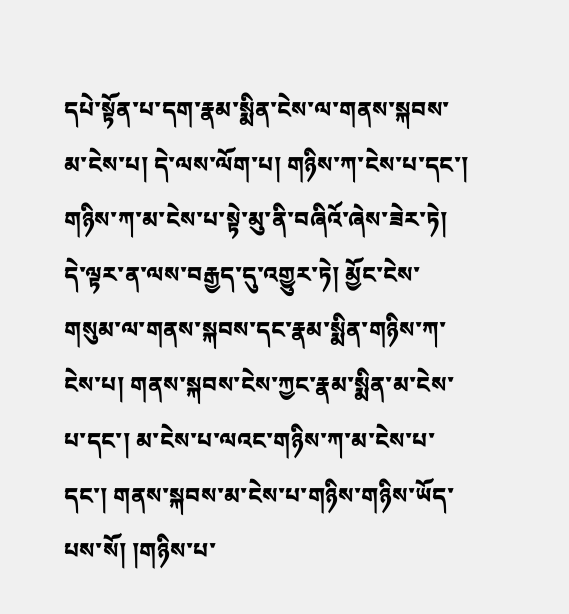དཔེ་སྟོན་པ་དག་རྣམ་སྨིན་ངེས་ལ་གནས་སྐབས་མ་ངེས་པ། དེ་ལས་ལོག་པ། གཉིས་ཀ་ངེས་པ་དང་། གཉིས་ཀ་མ་ངེས་པ་སྟེ་མུ་ནི་བཞིའོ་ཞེས་ཟེར་ཏེ། དེ་ལྟར་ན་ལས་བརྒྱད་དུ་འགྱུར་ཏེ། མྱོང་ངེས་གསུམ་ལ་གནས་སྐབས་དང་རྣམ་སྨིན་གཉིས་ཀ་ངེས་པ། གནས་སྐབས་ངེས་ཀྱང་རྣམ་སྨིན་མ་ངེས་པ་དང་། མ་ངེས་པ་ལའང་གཉིས་ཀ་མ་ངེས་པ་དང་། གནས་སྐབས་མ་ངེས་པ་གཉིས་གཉིས་ཡོད་པས་སོ། །གཉིས་པ་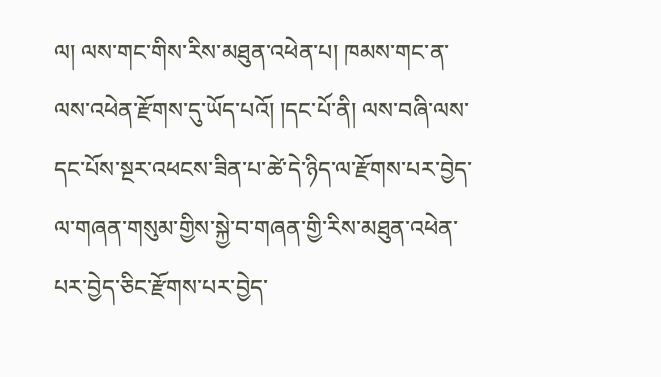ལ། ལས་གང་གིས་རིས་མཐུན་འཕེན་པ། ཁམས་གང་ན་ལས་འཕེན་རྫོགས་དུ་ཡོད་པའོ། །དང་པོ་ནི། ལས་བཞི་ལས་དང་པོས་སྔར་འཕངས་ཟིན་པ་ཚེ་དེ་ཉིད་ལ་རྫོགས་པར་བྱེད་ལ་གཞན་གསུམ་གྱིས་སྐྱེ་བ་གཞན་གྱི་རིས་མཐུན་འཕེན་པར་བྱེད་ཅིང་རྫོགས་པར་བྱེད་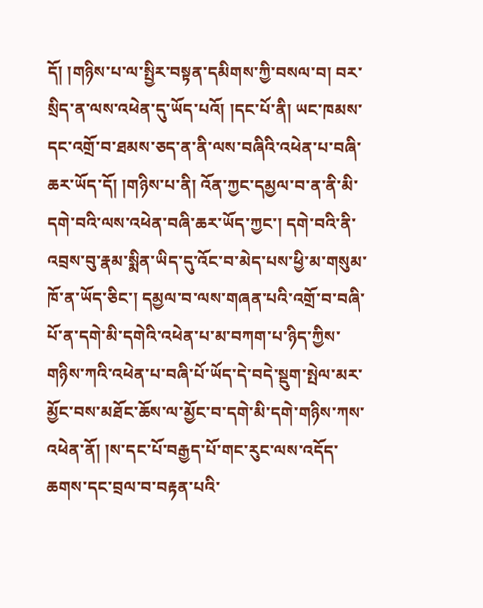དོ། །གཉིས་པ་ལ་སྤྱིར་བསྟན་དམིགས་ཀྱི་བསལ་བ། བར་སྲིད་ན་ལས་འཕེན་དུ་ཡོད་པའོ། །དང་པོ་ནི། ཡང་ཁམས་དང་འགྲོ་བ་ཐམས་ཅད་ན་ནི་ལས་བཞིའི་འཕེན་པ་བཞི་ཆར་ཡོད་དོ། །གཉིས་པ་ནི། འོན་ཀྱང་དམྱལ་བ་ན་ནི་མི་དགེ་བའི་ལས་འཕེན་བཞི་ཆར་ཡོད་ཀྱང་། དགེ་བའི་ནི་འབྲས་བུ་རྣམ་སྨིན་ཡིད་དུ་འོང་བ་མེད་པས་ཕྱི་མ་གསུམ་ཁོ་ན་ཡོད་ཅིང་། དམྱལ་བ་ལས་གཞན་པའི་འགྲོ་བ་བཞི་པོ་ན་དགེ་མི་དགེའི་འཕེན་པ་མ་བཀག་པ་ཉིད་ཀྱིས་གཉིས་ཀའི་འཕེན་པ་བཞི་པོ་ཡོད་དེ་བདེ་སྡུག་སྤེལ་མར་མྱོང་བས་མཐོང་ཆོས་ལ་མྱོང་བ་དགེ་མི་དགེ་གཉིས་ཀས་འཕེན་ནོ། །ས་དང་པོ་བརྒྱད་པོ་གང་རུང་ལས་འདོད་ཆགས་དང་བྲལ་བ་བརྟན་པའི་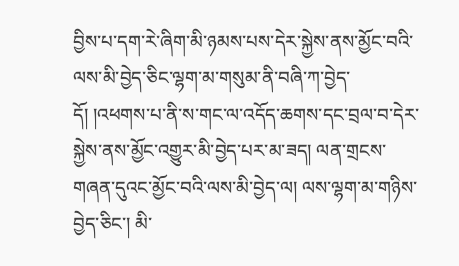བྱིས་པ་དག་རེ་ཞིག་མི་ཉམས་པས་དེར་སྐྱེས་ནས་མྱོང་བའི་ལས་མི་བྱེད་ཅིང་ལྷག་མ་གསུམ་ནི་བཞི་ཀ་བྱེད་དོ། །འཕགས་པ་ནི་ས་གང་ལ་འདོད་ཆགས་དང་བྲལ་བ་དེར་སྐྱེས་ནས་མྱོང་འགྱུར་མི་བྱེད་པར་མ་ཟད། ལན་གྲངས་གཞན་དུའང་མྱོང་བའི་ལས་མི་བྱེད་ལ། ལས་ལྷག་མ་གཉིས་བྱེད་ཅིང་། མི་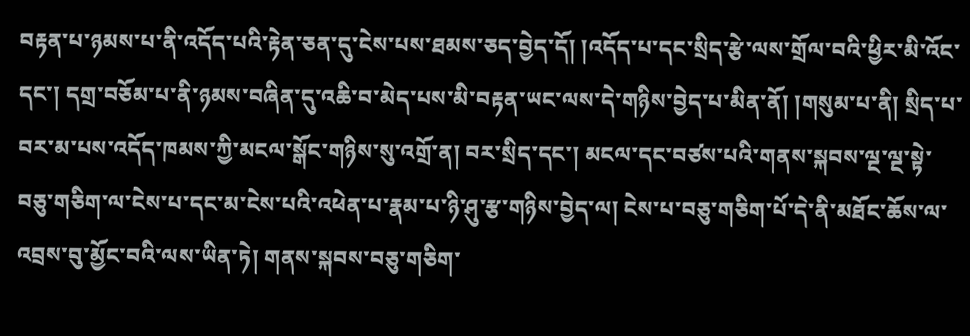བརྟན་པ་ཉམས་པ་ནི་འདོད་པའི་རྟེན་ཅན་དུ་ངེས་པས་ཐམས་ཅད་བྱེད་དོ། །འདོད་པ་དང་སྲིད་རྩེ་ལས་གྲོལ་བའི་ཕྱིར་མི་འོང་དང་། དགྲ་བཅོམ་པ་ནི་ཉམས་བཞིན་དུ་འཆི་བ་མེད་པས་མི་བརྟན་ཡང་ལས་དེ་གཉིས་བྱེད་པ་མིན་ནོ། །གསུམ་པ་ནི། སྲིད་པ་བར་མ་པས་འདོད་ཁམས་ཀྱི་མངལ་སྒོང་གཉིས་སུ་འགྲོ་ན། བར་སྲིད་དང་། མངལ་དང་བཙས་པའི་གནས་སྐབས་ལྔ་ལྔ་སྟེ་བཅུ་གཅིག་ལ་ངེས་པ་དང་མ་ངེས་པའི་འཕེན་པ་རྣམ་པ་ཉི་ཤུ་རྩ་གཉིས་བྱེད་ལ། ངེས་པ་བཅུ་གཅིག་པོ་དེ་ནི་མཐོང་ཆོས་ལ་འབྲས་བུ་མྱོང་བའི་ལས་ཡིན་ཏེ། གནས་སྐབས་བཅུ་གཅིག་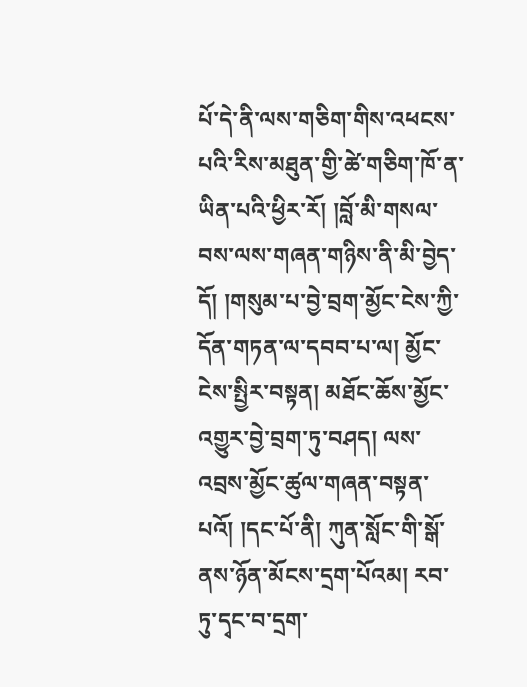པོ་དེ་ནི་ལས་གཅིག་གིས་འཕངས་པའི་རིས་མཐུན་གྱི་ཚེ་གཅིག་ཁོ་ན་ཡིན་པའི་ཕྱིར་རོ། །བློ་མི་གསལ་བས་ལས་གཞན་གཉིས་ནི་མི་བྱེད་དོ། །གསུམ་པ་བྱེ་བྲག་མྱོང་ངེས་ཀྱི་དོན་གཏན་ལ་དབབ་པ་ལ། མྱོང་ངེས་སྤྱིར་བསྟན། མཐོང་ཆོས་མྱོང་འགྱུར་བྱེ་བྲག་ཏུ་བཤད། ལས་འབྲས་མྱོང་ཚུལ་གཞན་བསྟན་པའོ། །དང་པོ་ནི། ཀུན་སློང་གི་སྒོ་ནས་ཉོན་མོངས་དྲག་པོའམ། རབ་ཏུ་དྭང་བ་དྲག་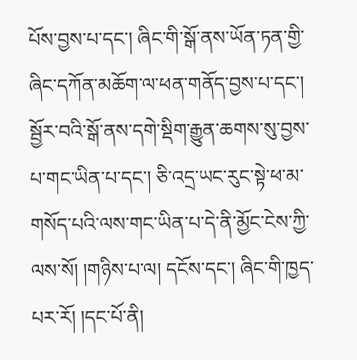པོས་བྱས་པ་དང་། ཞིང་གི་སྒོ་ནས་ཡོན་ཏན་གྱི་ཞིང་དཀོན་མཆོག་ལ་ཕན་གནོད་བྱས་པ་དང་། སྦྱོར་བའི་སྒོ་ནས་དགེ་སྡིག་རྒྱུན་ཆགས་སུ་བྱས་པ་གང་ཡིན་པ་དང་། ཅི་འདྲ་ཡང་རུང་སྟེ་ཕ་མ་གསོད་པའི་ལས་གང་ཡིན་པ་དེ་ནི་མྱོང་ངེས་ཀྱི་ལས་སོ། །གཉིས་པ་ལ། དངོས་དང་། ཞིང་གི་ཁྱད་པར་རོ། །དང་པོ་ནི།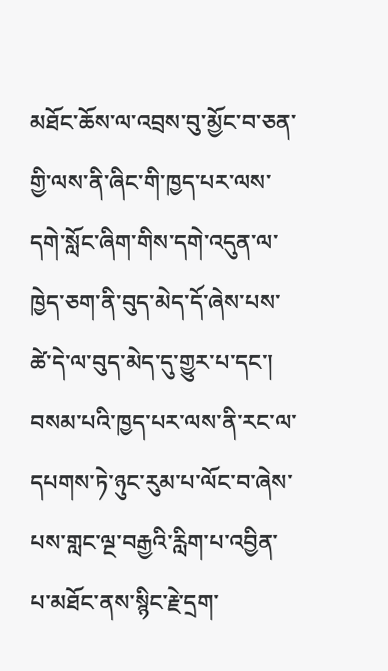མཐོང་ཆོས་ལ་འབྲས་བུ་མྱོང་བ་ཅན་གྱི་ལས་ནི་ཞིང་གི་ཁྱད་པར་ལས་དགེ་སློང་ཞིག་གིས་དགེ་འདུན་ལ་ཁྱེད་ཅག་ནི་བུད་མེད་དོ་ཞེས་པས་ཚེ་དེ་ལ་བུད་མེད་དུ་གྱུར་པ་དང་། བསམ་པའི་ཁྱད་པར་ལས་ནི་རང་ལ་དཔགས་ཏེ་ཉུང་རུམ་པ་ལོང་བ་ཞེས་པས་གླང་ལྔ་བརྒྱའི་རླིག་པ་འབྱིན་པ་མཐོང་ནས་སྙིང་རྗེ་དྲག་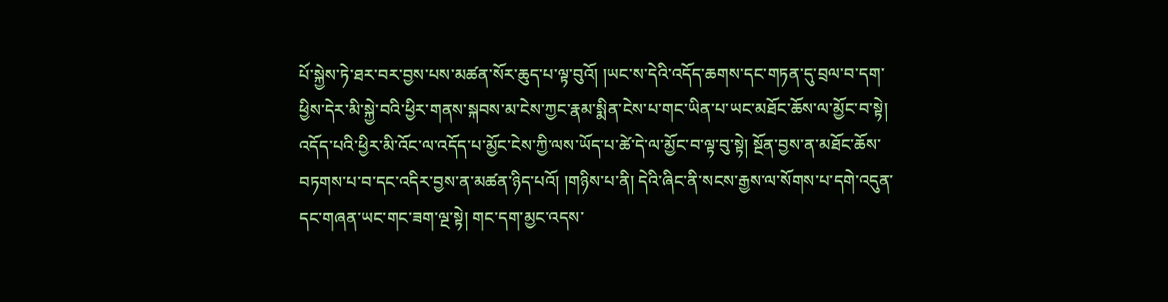པོ་སྐྱེས་ཏེ་ཐར་བར་བྱས་པས་མཚན་སོར་ཆུད་པ་ལྟ་བུའོ། །ཡང་ས་དེའི་འདོད་ཆགས་དང་གཏན་དུ་བྲལ་བ་དག་ཕྱིས་དེར་མི་སྐྱེ་བའི་ཕྱིར་གནས་སྐབས་མ་ངེས་ཀྱང་རྣམ་སྨིན་ངེས་པ་གང་ཡིན་པ་ཡང་མཐོང་ཆོས་ལ་མྱོང་བ་སྟེ། འདོད་པའི་ཕྱིར་མི་འོང་ལ་འདོད་པ་མྱོང་ངེས་ཀྱི་ལས་ཡོད་པ་ཚེ་དེ་ལ་མྱོང་བ་ལྟ་བུ་སྟེ། སྔོན་བྱས་ན་མཐོང་ཆོས་བཏགས་པ་བ་དང་འདིར་བྱས་ན་མཚན་ཉིད་པའོ། །གཉིས་པ་ནི། དེའི་ཞིང་ནི་སངས་རྒྱས་ལ་སོགས་པ་དགེ་འདུན་དང་གཞན་ཡང་གང་ཟག་ལྔ་སྟེ། གང་དག་མྱང་འདས་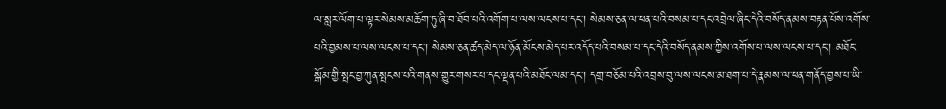ལ་སླར་ལོག་པ་ལྟར་སེམས་མཆོག་ཏུ་ཞི་བ་ཐོབ་པའི་འགོག་པ་ལས་ལངས་པ་དང་། སེམས་ཅན་ལ་ཕན་པའི་བསམ་པ་དང་འབྲེལ་ཞིང་དེའི་བསོད་ནམས་བརྟན་པོས་འགོས་པའི་བྱམས་པ་ལས་ལངས་པ་དང་། སེམས་ཅན་ཚད་མེད་ལ་ཉོན་མོངས་མེད་པར་འདོད་པའི་བསམ་པ་དང་དེའི་བསོད་ནམས་ཀྱིས་འགོས་པ་ལས་ལངས་པ་དང་། མཐོང་སྒོམ་གྱི་སྤང་བྱ་ཀུན་སྤངས་པའི་གནས་གྱུར་གསར་པ་དང་ལྡན་པའི་མཐོང་ལམ་དང་། དགྲ་བཅོམ་པའི་འབྲས་བུ་ལས་ལངས་མ་ཐག་པ་དེ་རྣམས་ལ་ཕན་གནོད་བྱས་པ་ཡི་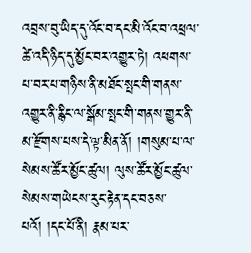འབྲས་བུ་ཡིད་དུ་འོང་བ་དང་མི་འོང་བ་འཕྲལ་ཚེ་འདི་ཉིད་དུ་མྱོང་བར་འགྱུར་ཏེ། འཕགས་པ་བར་པ་གཉིས་ནི་མཐོང་སྤང་གི་གནས་འགྱུར་ནི་རྙིང་ལ་སྒོམ་སྤང་གི་གནས་གྱུར་ནི་མ་རྫོགས་པས་དེ་ལྟ་མིན་ནོ། །གསུམ་པ་ལ་སེམས་ཚོར་མྱོང་ཚུལ། ལུས་ཚོར་མྱོང་ཚུལ་སེམས་གཡེངས་རུང་རྟེན་དང་བཅས་པའོ། །དང་པོ་ནི། རྣམ་པར་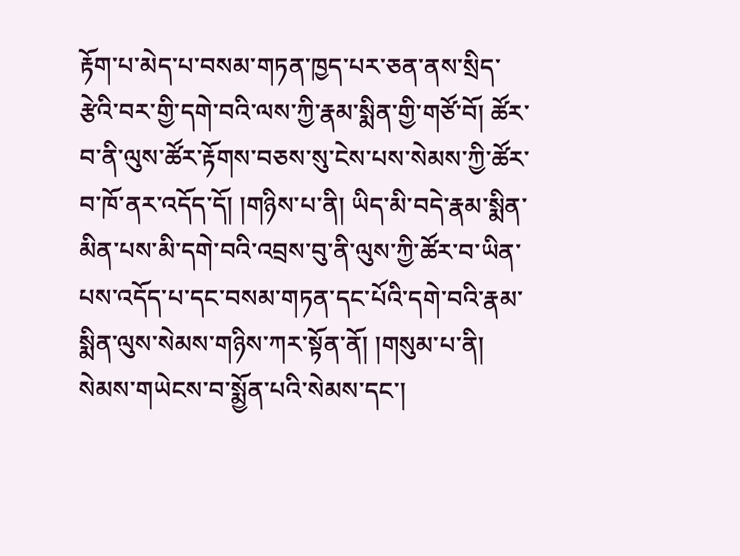རྟོག་པ་མེད་པ་བསམ་གཏན་ཁྱད་པར་ཅན་ནས་སྲིད་རྩེའི་བར་གྱི་དགེ་བའི་ལས་ཀྱི་རྣམ་སྨིན་གྱི་གཙོ་བོ། ཚོར་བ་ནི་ལུས་ཚོར་རྟོགས་བཅས་སུ་ངེས་པས་སེམས་ཀྱི་ཚོར་བ་ཁོ་ནར་འདོད་དོ། །གཉིས་པ་ནི། ཡིད་མི་བདེ་རྣམ་སྨིན་མིན་པས་མི་དགེ་བའི་འབྲས་བུ་ནི་ལུས་ཀྱི་ཚོར་བ་ཡིན་པས་འདོད་པ་དང་བསམ་གཏན་དང་པོའི་དགེ་བའི་རྣམ་སྨིན་ལུས་སེམས་གཉིས་ཀར་སྟོན་ནོ། །གསུམ་པ་ནི། སེམས་གཡེངས་བ་སྨྱོན་པའི་སེམས་དང་།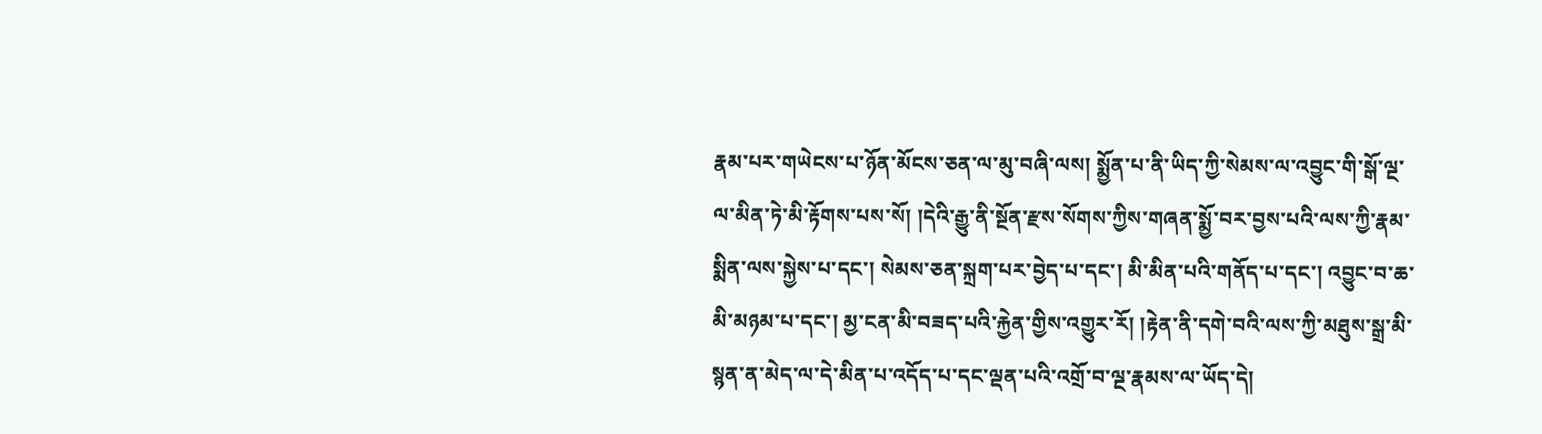རྣམ་པར་གཡེངས་པ་ཉོན་མོངས་ཅན་ལ་མུ་བཞི་ལས། སྨྱོན་པ་ནི་ཡིད་ཀྱི་སེམས་ལ་འབྱུང་གི་སྒོ་ལྔ་ལ་མིན་ཏེ་མི་རྟོགས་པས་སོ། །དེའི་རྒྱུ་ནི་སྔོན་རྫས་སོགས་ཀྱིས་གཞན་སྨྱོ་བར་བྱས་པའི་ལས་ཀྱི་རྣམ་སྨིན་ལས་སྐྱེས་པ་དང་། སེམས་ཅན་སྐྲག་པར་བྱེད་པ་དང་། མི་མིན་པའི་གནོད་པ་དང་། འབྱུང་བ་ཆ་མི་མཉམ་པ་དང་། མྱ་ངན་མི་བཟད་པའི་རྐྱེན་གྱིས་འགྱུར་རོ། །རྟེན་ནི་དགེ་བའི་ལས་ཀྱི་མཐུས་སྒྲ་མི་སྙན་ན་མེད་ལ་དེ་མིན་པ་འདོད་པ་དང་ལྡན་པའི་འགྲོ་བ་ལྔ་རྣམས་ལ་ཡོད་དེ།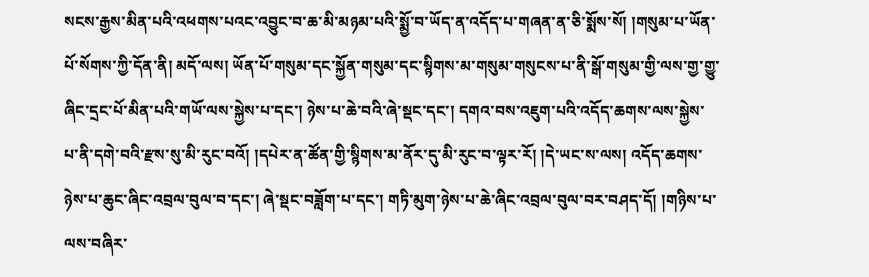སངས་རྒྱས་མིན་པའི་འཕགས་པའང་འབྱུང་བ་ཆ་མི་མཉམ་པའི་སྨྱོ་བ་ཡོད་ན་འདོད་པ་གཞན་ན་ཅི་སྨོས་སོ། །གསུམ་པ་ཡོན་པོ་སོགས་ཀྱི་དོན་ནི། མདོ་ལས། ཡོན་པོ་གསུམ་དང་སྐྱོན་གསུམ་དང་སྙིགས་མ་གསུམ་གསུངས་པ་ནི་སྒོ་གསུམ་གྱི་ལས་གྱ་གྱུ་ཞིང་དྲང་པོ་མིན་པའི་གཡོ་ལས་སྐྱེས་པ་དང་། ཉེས་པ་ཆེ་བའི་ཞེ་སྡང་དང་། དགའ་བས་འཇུག་པའི་འདོད་ཆགས་ལས་སྐྱེས་པ་ནི་དགེ་བའི་རྫས་སུ་མི་རུང་བའོ། །དཔེར་ན་ཚོན་གྱི་སྙིགས་མ་ནོར་དུ་མི་རུང་བ་ལྟར་རོ། །དེ་ཡང་ས་ལས། འདོད་ཆགས་ཉེས་པ་ཆུང་ཞིང་འབྲལ་བུལ་བ་དང་། ཞེ་སྡང་བཟློག་པ་དང་། གཏི་མུག་ཉེས་པ་ཆེ་ཞིང་འབྲལ་བུལ་བར་བཤད་དོ། །གཉིས་པ་ལས་བཞིར་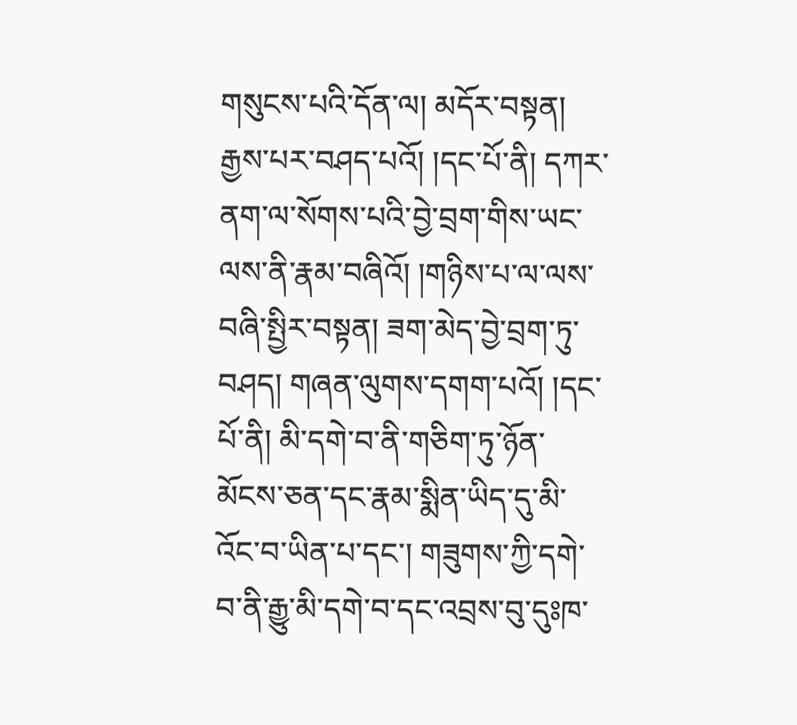གསུངས་པའི་དོན་ལ། མདོར་བསྟན། རྒྱས་པར་བཤད་པའོ། །དང་པོ་ནི། དཀར་ནག་ལ་སོགས་པའི་བྱེ་བྲག་གིས་ཡང་ལས་ནི་རྣམ་བཞིའོ། །གཉིས་པ་ལ་ལས་བཞི་སྤྱིར་བསྟན། ཟག་མེད་བྱེ་བྲག་ཏུ་བཤད། གཞན་ལུགས་དགག་པའོ། །དང་པོ་ནི། མི་དགེ་བ་ནི་གཅིག་ཏུ་ཉོན་མོངས་ཅན་དང་རྣམ་སྨིན་ཡིད་དུ་མི་འོང་བ་ཡིན་པ་དང་། གཟུགས་ཀྱི་དགེ་བ་ནི་རྒྱུ་མི་དགེ་བ་དང་འབྲས་བུ་དུཿཁ་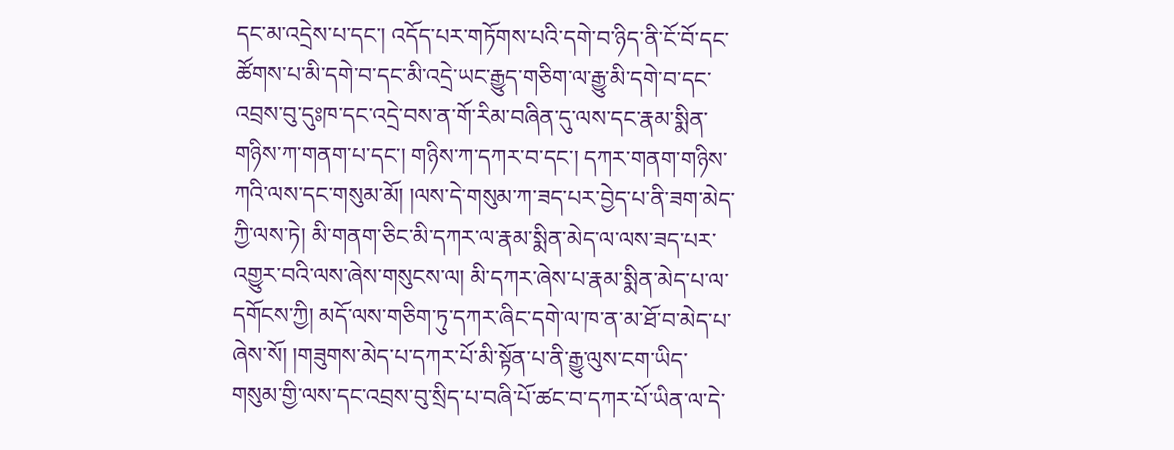དང་མ་འདྲེས་པ་དང་། འདོད་པར་གཏོགས་པའི་དགེ་བ་ཉིད་ནི་ངོ་བོ་དང་ཚོགས་པ་མི་དགེ་བ་དང་མི་འདྲེ་ཡང་རྒྱུད་གཅིག་ལ་རྒྱུ་མི་དགེ་བ་དང་འབྲས་བུ་དུཿཁ་དང་འདྲེ་བས་ན་གོ་རིམ་བཞིན་དུ་ལས་དང་རྣམ་སྨིན་གཉིས་ཀ་གནག་པ་དང་། གཉིས་ཀ་དཀར་བ་དང་། དཀར་གནག་གཉིས་ཀའི་ལས་དང་གསུམ་མོ། །ལས་དེ་གསུམ་ཀ་ཟད་པར་བྱེད་པ་ནི་ཟག་མེད་ཀྱི་ལས་ཏེ། མི་གནག་ཅིང་མི་དཀར་ལ་རྣམ་སྨིན་མེད་ལ་ལས་ཟད་པར་འགྱུར་བའི་ལས་ཞེས་གསུངས་ལ། མི་དཀར་ཞེས་པ་རྣམ་སྨིན་མེད་པ་ལ་དགོངས་ཀྱི། མདོ་ལས་གཅིག་ཏུ་དཀར་ཞིང་དགེ་ལ་ཁ་ན་མ་ཐོ་བ་མེད་པ་ཞེས་སོ། །གཟུགས་མེད་པ་དཀར་པོ་མི་སྟོན་པ་ནི་རྒྱུ་ལུས་ངག་ཡིད་གསུམ་གྱི་ལས་དང་འབྲས་བུ་སྲིད་པ་བཞི་པོ་ཚང་བ་དཀར་པོ་ཡིན་ལ་དེ་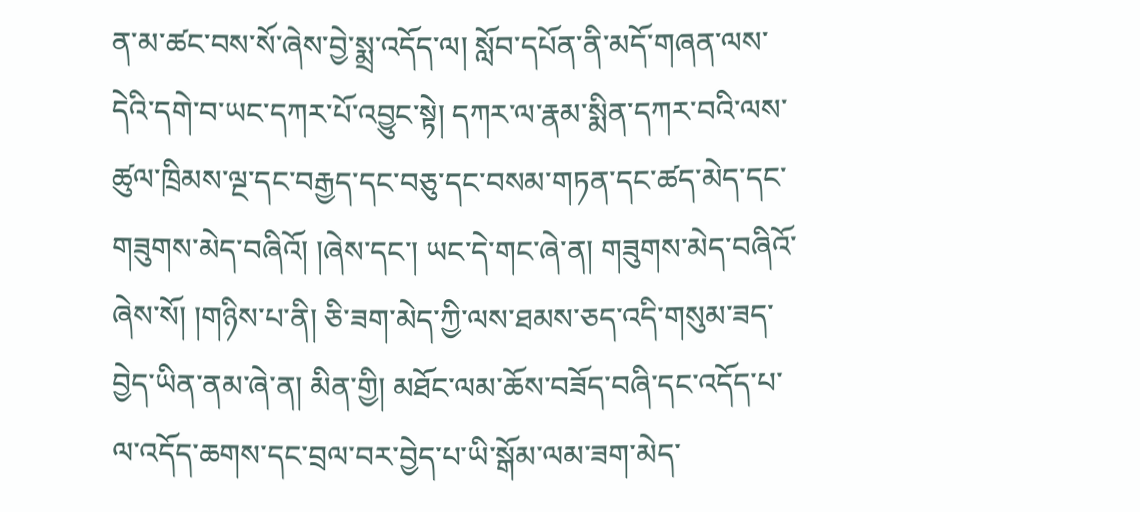ན་མ་ཚང་བས་སོ་ཞེས་བྱེ་སྨྲ་འདོད་ལ། སློབ་དཔོན་ནི་མདོ་གཞན་ལས་དེའི་དགེ་བ་ཡང་དཀར་པོ་འབྱུང་སྟེ། དཀར་ལ་རྣམ་སྨིན་དཀར་བའི་ལས་ཚུལ་ཁྲིམས་ལྔ་དང་བརྒྱད་དང་བཅུ་དང་བསམ་གཏན་དང་ཚད་མེད་དང་གཟུགས་མེད་བཞིའོ། །ཞེས་དང་། ཡང་དེ་གང་ཞེ་ན། གཟུགས་མེད་བཞིའོ་ཞེས་སོ། །གཉིས་པ་ནི། ཅི་ཟག་མེད་ཀྱི་ལས་ཐམས་ཅད་འདི་གསུམ་ཟད་བྱེད་ཡིན་ནམ་ཞེ་ན། མིན་གྱི། མཐོང་ལམ་ཆོས་བཟོད་བཞི་དང་འདོད་པ་ལ་འདོད་ཆགས་དང་བྲལ་བར་བྱེད་པ་ཡི་སྒོམ་ལམ་ཟག་མེད་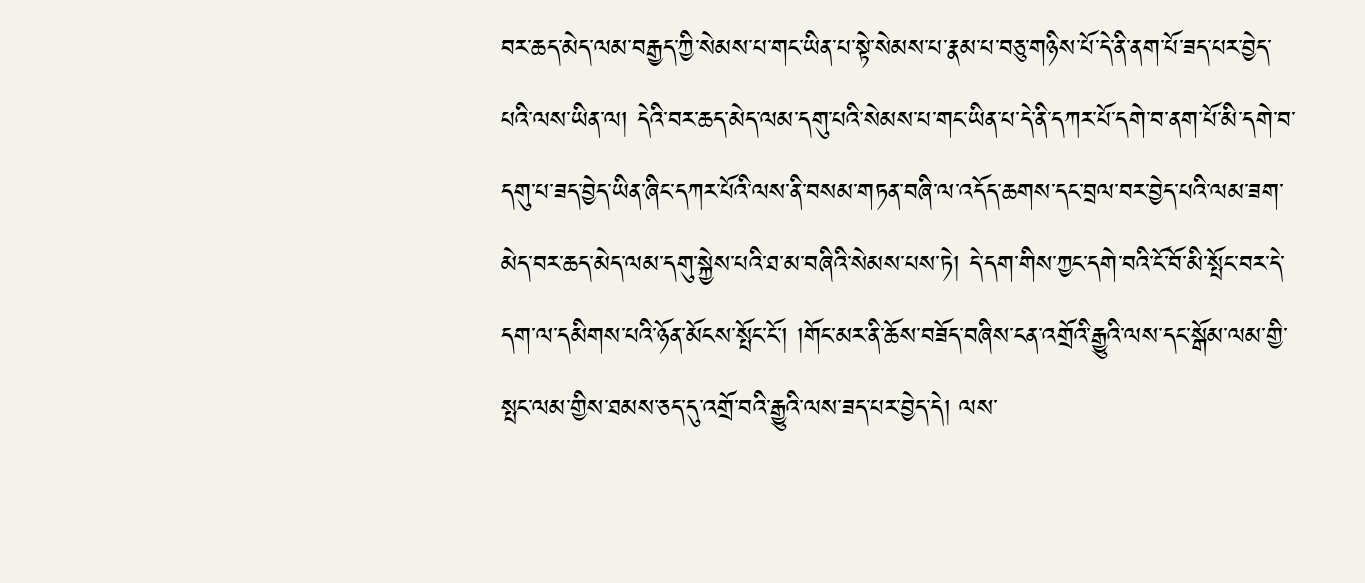བར་ཆད་མེད་ལམ་བརྒྱད་ཀྱི་སེམས་པ་གང་ཡིན་པ་སྟེ་སེམས་པ་རྣམ་པ་བཅུ་གཉིས་པོ་དེ་ནི་ནག་པོ་ཟད་པར་བྱེད་པའི་ལས་ཡིན་ལ། དེའི་བར་ཆད་མེད་ལམ་དགུ་པའི་སེམས་པ་གང་ཡིན་པ་དེ་ནི་དཀར་པོ་དགེ་བ་ནག་པོ་མི་དགེ་བ་དགུ་པ་ཟད་བྱེད་ཡིན་ཞིང་དཀར་པོའི་ལས་ནི་བསམ་གཏན་བཞི་ལ་འདོད་ཆགས་དང་བྲལ་བར་བྱེད་པའི་ལམ་ཟག་མེད་བར་ཆད་མེད་ལམ་དགུ་སྐྱེས་པའི་ཐ་མ་བཞིའི་སེམས་པས་ཏེ། དེ་དག་གིས་ཀྱང་དགེ་བའི་ངོ་བོ་མི་སྤོང་བར་དེ་དག་ལ་དམིགས་པའི་ཉོན་མོངས་སྤོང་ངོ་། །གོང་མར་ནི་ཆོས་བཟོད་བཞིས་ངན་འགྲོའི་རྒྱུའི་ལས་དང་སྒོམ་ལམ་གྱི་སྤང་ལམ་གྱིས་ཐམས་ཅད་དུ་འགྲོ་བའི་རྒྱུའི་ལས་ཟད་པར་བྱེད་དེ། ལས་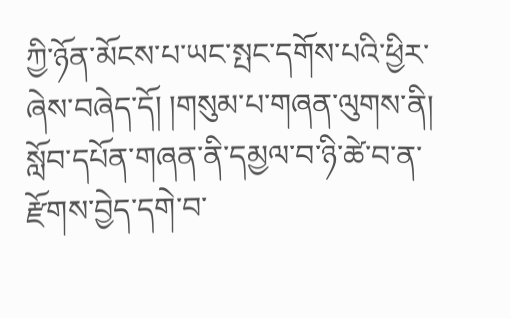ཀྱི་ཉོན་མོངས་པ་ཡང་སྤང་དགོས་པའི་ཕྱིར་ཞེས་བཞེད་དོ། །གསུམ་པ་གཞན་ལུགས་ནི། སློབ་དཔོན་གཞན་ནི་དམྱལ་བ་ཉི་ཚེ་བ་ན་རྫོགས་བྱེད་དགེ་བ་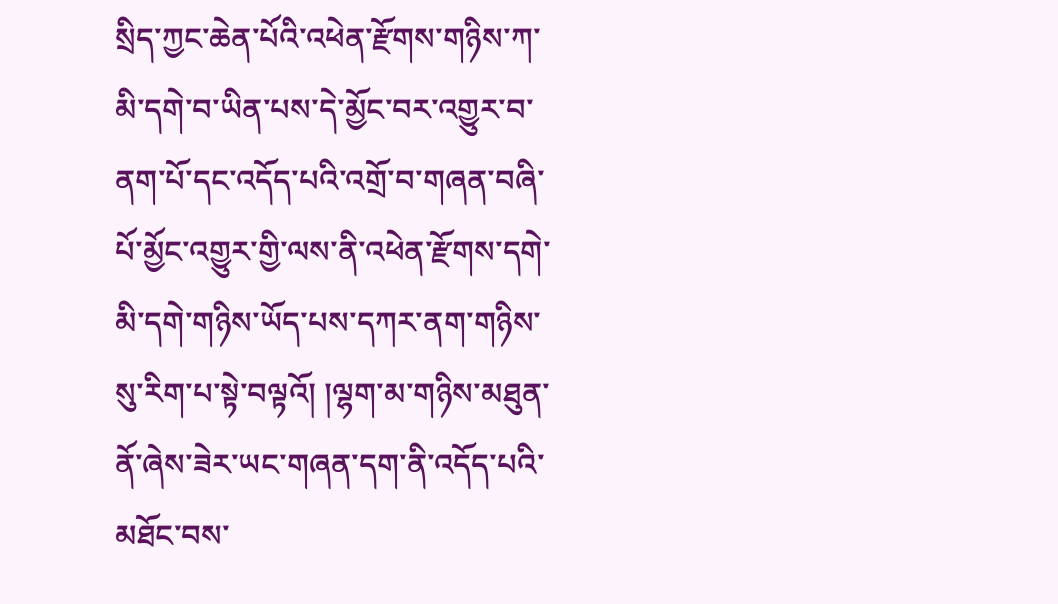སྲིད་ཀྱང་ཆེན་པོའི་འཕེན་རྫོགས་གཉིས་ཀ་མི་དགེ་བ་ཡིན་པས་དེ་མྱོང་བར་འགྱུར་བ་ནག་པོ་དང་འདོད་པའི་འགྲོ་བ་གཞན་བཞི་པོ་མྱོང་འགྱུར་གྱི་ལས་ནི་འཕེན་རྫོགས་དགེ་མི་དགེ་གཉིས་ཡོད་པས་དཀར་ནག་གཉིས་སུ་རིག་པ་སྟེ་བལྟའོ། །ལྷག་མ་གཉིས་མཐུན་ནོ་ཞེས་ཟེར་ཡང་གཞན་དག་ནི་འདོད་པའི་མཐོང་བས་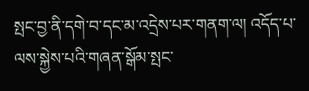སྤང་བྱ་ནི་དགེ་བ་དང་མ་འདྲེས་པར་གནག་ལ། འདོད་པ་ལས་སྐྱེས་པའི་གཞན་སྒོམ་སྤང་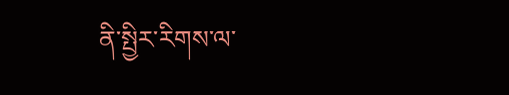ནི་སྤྱིར་རིགས་ལ་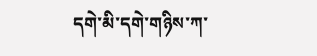དགེ་མི་དགེ་གཉིས་ཀ་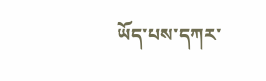ཡོད་པས་དཀར་